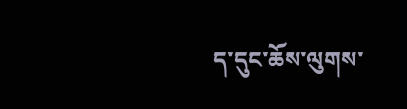ད་དུང་ཆོས་ལུགས་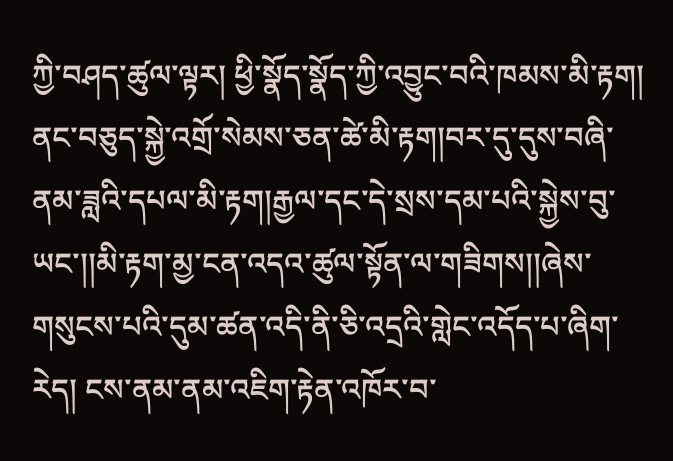ཀྱི་བཤད་ཚུལ་ལྟར། ཕྱི་སྣོད་སྣོད་ཀྱི་འབྱུང་བའི་ཁམས་མི་རྟག། ནང་བཅུད་སྐྱེ་འགྲོ་སེམས་ཅན་ཚེ་མི་རྟག།བར་དུ་དུས་བཞི་ནམ་ཟླའི་དཔལ་མི་རྟག།རྒྱལ་དང་དེ་སྲས་དམ་པའི་སྐྱེས་བུ་ཡང་།།མི་རྟག་མྱ་ངན་འདའ་ཚུལ་སྟོན་ལ་གཟིགས།།ཞེས་གསུངས་པའི་དུམ་ཚན་འདི་ནི་ཅི་འདྲའི་གླེང་འདོད་པ་ཞིག་རེད། ངས་ནམ་ནམ་འཇིག་རྟེན་འཁོར་བ་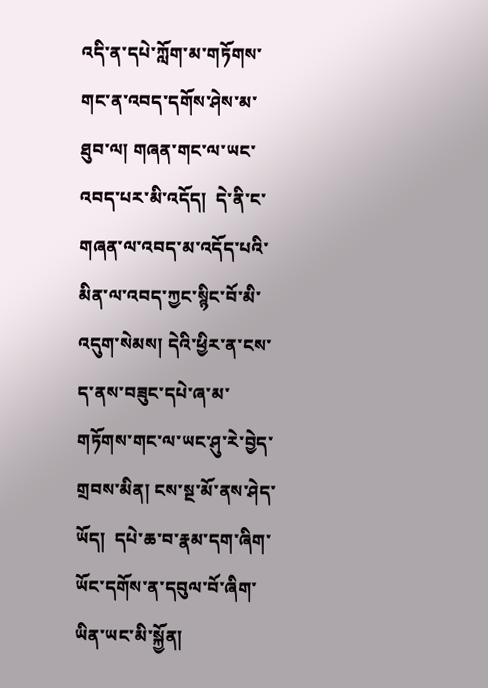འདི་ན་དཔེ་ཀློག་མ་གཏོགས་གང་ན་འབད་དགོས་ཤེས་མ་ཐུབ་ལ། གཞན་གང་ལ་ཡང་འབད་པར་མི་འདོད།  དེ་ནི་ང་གཞན་ལ་འབད་མ་འདོད་པའི་མིན་ལ་འབད་ཀྱང་སྙིང་བོ་མི་འདུག་སེམས། དེའི་ཕྱིར་ན་ངས་ད་ནས་བཟུང་དཔེ་ཞ་མ་གཏོགས་གང་ལ་ཡང་ཤུ་རེ་བྱེད་གྲབས་མིན། ངས་སྔ་མོ་ནས་ཤེད་ཡོད།  དཔེ་ཆ་བ་རྣམ་དག་ཞིག་ཡོང་དགོས་ན་དབུལ་བོ་ཞིག་ཡིན་ཡང་མི་སྐྱོན།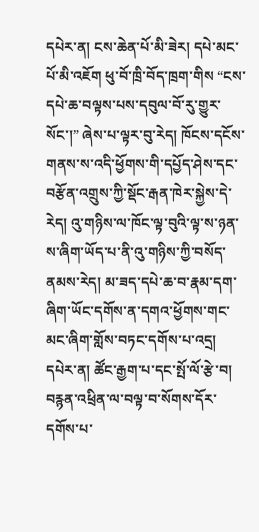དཔེར་ན། ངས་ཆེན་པོ་མི་ཟེར། དཔེ་མང་པོ་མི་འཇོག ཕུ་བོ་ཁྲི་བོད་ཁྲག་གིས “ངས་དཔེ་ཆ་བལྟས་པས་དབུལ་བོ་རུ་གྱུར་སོང་།” ཞེས་པ་ལྟར་བུ་རེད། ཁོངས་དངོས་གནས་ས་འདི་ཕྱོགས་གི་དཔྱོད་ཤེས་དང་བརྩོན་འགྲུས་ཀྱི་སྡོང་རྒན་ཁེར་སྐྱེས་དེ་རེད། འུ་གཉིས་ལ་ཁོང་ལྟ་བུའི་ལྟ་ས་ཉན་ས་ཞིག་ཡོད་པ་ནི་འུ་གཉིས་ཀྱི་བསོད་ནམས་རེད། མ་ཟད་དཔེ་ཆ་བ་རྣམ་དག་ཞིག་ཡོང་དགོས་ན་དགའ་ཕྱོགས་གང་མང་ཞིག་གློས་བཏང་དགོས་པ་འདྲ། དཔེར་ན། ཚོང་རྒྱག་པ་དང་སྤོ་ལོ་རྩེ་བ། བརྙན་འཕྲིན་ལ་བལྟ་བ་སོགས་དོར་དགོས་པ་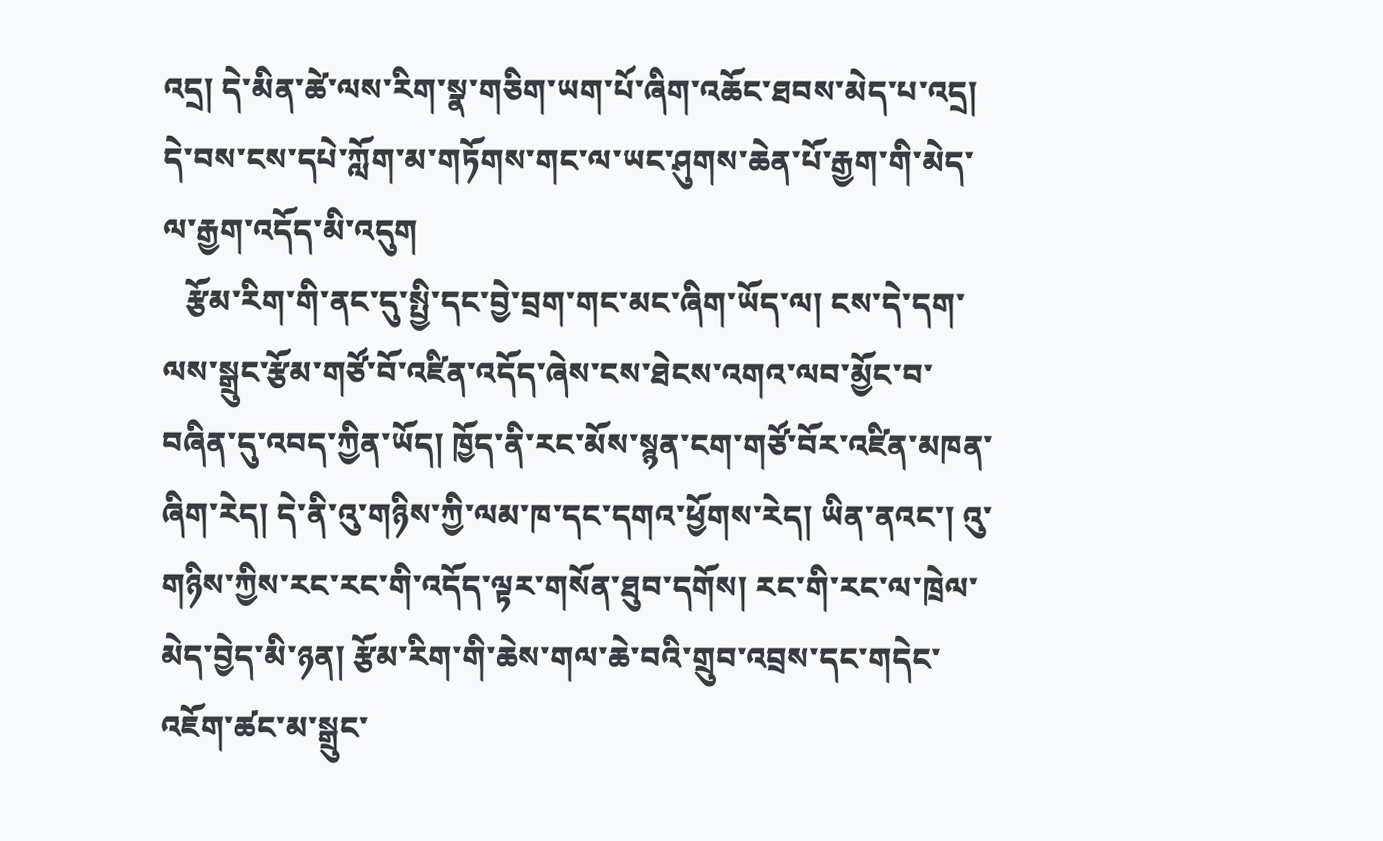འདྲ། དེ་མིན་ཚེ་ལས་རིག་སྣ་གཅིག་ཡག་པོ་ཞིག་འཆོང་ཐབས་མེད་པ་འདྲ། དེ་བས་ངས་དཔེ་ཀློག་མ་གཏོགས་གང་ལ་ཡང་ཤུགས་ཆེན་པོ་རྒྱག་གི་མེད་ལ་རྒྱག་འདོད་མི་འདུག
   རྩོམ་རིག་གི་ནང་དུ་སྤྱི་དང་བྱེ་བྲག་གང་མང་ཞིག་ཡོད་ལ། ངས་དེ་དག་ལས་སྒྲུང་རྩོམ་གཙོ་བོ་འཛིན་འདོད་ཞེས་ངས་ཐེངས་འགའ་ལབ་མྱོང་བ་བཞིན་དུ་འབད་ཀྱིན་ཡོད། ཁྱོད་ནི་རང་མོས་སྙན་ངག་གཙོ་བོར་འཛིན་མཁན་ཞིག་རེད། དེ་ནི་འུ་གཉིས་ཀྱི་ལམ་ཁ་དང་དགའ་ཕྱོགས་རེད། ཡིན་ནའང་། འུ་གཉིས་ཀྱིས་རང་རང་གི་འདོད་ལྟར་གསོན་ཐུབ་དགོས། རང་གི་རང་ལ་ཁྲེལ་མེད་བྱེད་མི་ཉན། རྩོམ་རིག་གི་ཆེས་གལ་ཆེ་བའི་གྲུབ་འབྲས་དང་གདེང་འཇོག་ཚང་མ་སྒྲུང་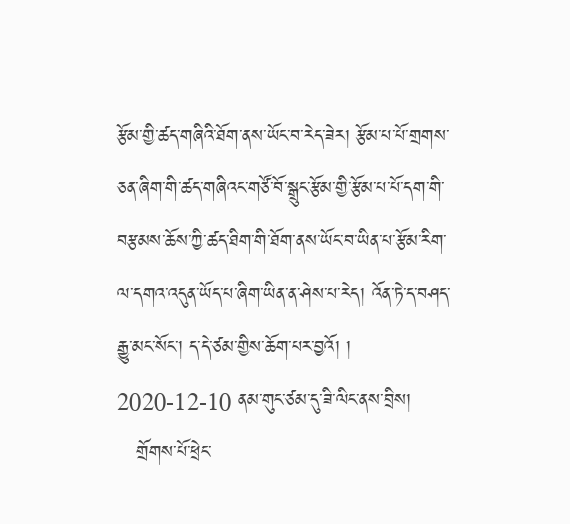རྩོམ་གྱི་ཚད་གཞིའི་ཐོག་ནས་ཡོང་བ་རེད་ཟེར། རྩོམ་པ་པོ་གྲགས་ཅན་ཞིག་གི་ཚད་གཞིའང་གཙོ་བོ་སྒྲུང་རྩོམ་གྱི་རྩོམ་པ་པོ་དག་གི་བརྩམས་ཆོས་ཀྱི་ཚད་ཐིག་གི་ཐོག་ནས་ཡོང་བ་ཡིན་པ་རྩོམ་རིག་ལ་དགའ་འདུན་ཡོད་པ་ཞིག་ཡིན་ན་ཤེས་པ་རེད། འོན་ཏེ་ད་བཤད་རྒྱུ་མང་སོང་། ད་དེ་ཙམ་གྱིས་ཆོག་པར་བྱའོ། །
2020-12-10 ནམ་གུང་ཙམ་དུ་ཟི་ལིང་ནས་བྲིས།
   གྲོགས་པོ་ཕྲེང་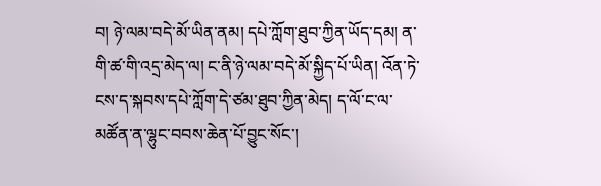བ། ཉེ་ལམ་བདེ་མོ་ཡིན་ནམ། དཔེ་ཀློག་ཐུབ་ཀྱིན་ཡོད་དམ། ན་གི་ཚ་གི་འདྲ་མེད་ལ། ང་ནི་ཉེ་ལམ་བདེ་མོ་སྐྱིད་པོ་ཡིན། འོན་ཏེ་ངས་ད་སྐབས་དཔེ་ཀློག་དེ་ཙམ་ཐུབ་ཀྱིན་མེད། ད་ལོ་ང་ལ་མཚོན་ན་ལྷུང་བབས་ཆེན་པོ་བྱུང་སོང་།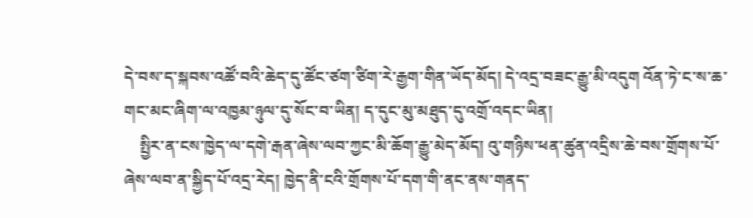དེ་བས་ད་སྐབས་འཚོ་བའི་ཆེད་དུ་ཚོང་ཙག་ཙིག་རེ་རྒྱག་གིན་ཡོད་མོད། དེ་འདྲ་བཟང་རྒྱུ་མི་འདུག འོན་ཏེ་ང་ས་ཆ་གང་མང་ཞིག་ལ་འཁྱམ་ཉུལ་དུ་སོང་བ་ཡིན། ད་དུང་མུ་མཐུད་དུ་འགྲོ་འདང་ཡིན།
    སྤྱིར་ན་ངས་ཁྱེད་ལ་དགེ་རྒན་ཞེས་ལབ་ཀྱང་མི་ཆོག་རྒྱུ་མེད་མོད། འུ་གཉིས་ཕན་ཚུན་འདྲིས་ཆེ་བས་གྲོགས་པོ་ཞེས་ལབ་ན་སྐྱིད་པོ་འདྲ་རེད། ཁྱེད་ནི་ངའི་གྲོགས་པོ་དག་གི་ནང་ནས་གནད་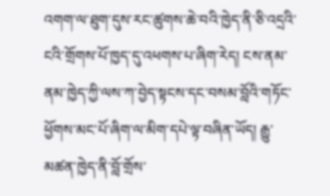འགག་ལ་ཐུག་དུས་རང་ཚུགས་ཆེ་བའི་ཁྱེད་ནི་ཅི་འདྲའི་ངའི་གྲོགས་པོ་ཁྱད་དུ་འཕགས་པ་ཞིག་རེད། ངས་ནམ་ནམ་ཁྱེད་ཀྱི་ལས་ཀ་བྱེད་སྟངས་དང་བསམ་བློའི་གཏོང་ཕྱོགས་མང་པོ་ཞིག་ལ་མིག་དཔེ་ལྟ་བཞིན་ཡོད། རྒྱུ་མཚན་ཁྱེད་ནི་བློ་གྲོས་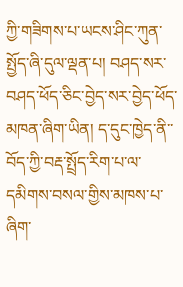ཀྱི་གཟིགས་པ་ཡངས་ཤིང་ཀུན་སྤྱོད་ཞི་དུལ་ལྡན་པ། བཤད་སར་བཤད་ཕོད་ཅིང་བྱེད་སར་བྱེད་ཕོད་མཁན་ཞིག་ཡིན། ད་དུང་ཁྱེད་ནི་་བོད་ཀྱི་བརྡ་སྤྲོད་རིག་པ་ལ་དམིགས་བསལ་གྱིས་མཁས་པ་ཞིག་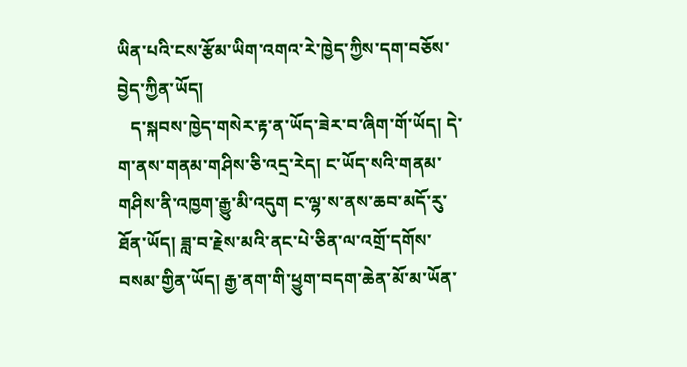ཡིན་པའི་ངས་རྩོམ་ཡིག་འགའ་རེ་ཁྱེད་ཀྱིས་དག་བཅོས་བྱེད་ཀྱིན་ཡོད།
   ད་སྐབས་ཁྱེད་གསེར་རྟ་ན་ཡོད་ཟེར་བ་ཞིག་གོ་ཡོད། དེ་ག་ནས་གནམ་གཤིས་ཅི་འདྲ་རེད། ང་ཡོད་སའི་གནམ་གཤིས་ནི་འཁྱག་རྒྱུ་མི་འདུག ང་ལྷ་ས་ནས་ཆབ་མདོ་རུ་ཐོན་ཡོད། ཟླ་བ་རྗེས་མའི་ནང་པེ་ཅིན་ལ་འགྲོ་དགོས་བསམ་གྱིན་ཡོད། རྒྱ་ནག་གི་ཕྱུག་བདག་ཆེན་མོ་མ་ཡོན་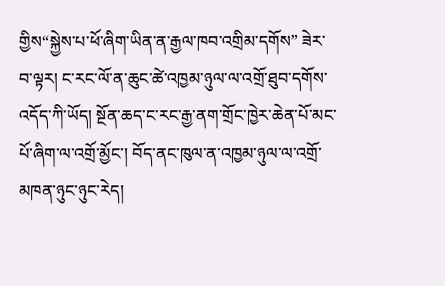གྱིས“སྐྱེས་པ་ཕོ་ཞིག་ཡིན་ན་རྒྱལ་ཁབ་འགྲིམ་དགོས” ཟེར་བ་ལྟར། ང་རང་ལོ་ན་ཆུང་ཚེ་འཁྱམ་ཉུལ་ལ་འགྲོ་ཐུབ་དགོས་འདོད་ཀི་ཡོད། སྔོན་ཆད་ང་རང་རྒྱ་ནག་གྲོང་ཁྱེར་ཆེན་པོ་མང་པོ་ཞིག་ལ་འགྲོ་མྱོང་། བོད་ནང་ཁུལ་ན་འཁྱམ་ཉུལ་ལ་འགྲོ་མཁན་ཉུང་ཉུང་རེད།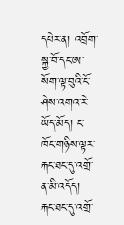དཔེར་ན། འབྲོག་སྐྱ་བོ་དང་ཨ་སོག་ལྟ་བུའི་ངོ་ཤེས་འགའ་རེ་ཡོད་མོད། ང་ཁོང་གཉིས་ལྟར་རྐང་ཐང་དུ་འགྲོ་ན་མི་འདོད། རྐང་ཐང་དུ་འགྲོ་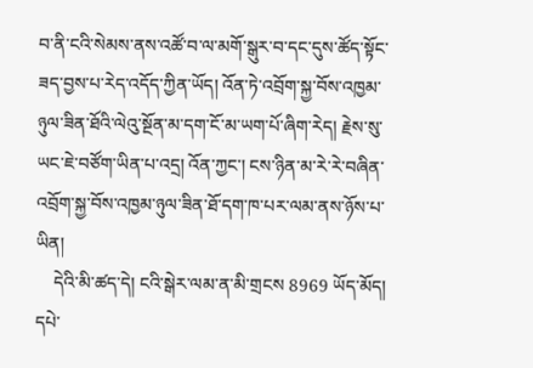བ་ནི་ངའི་སེམས་ནས་འཚོ་བ་ལ་མགོ་སྒུར་བ་དང་དུས་ཚོད་སྟོང་ཟད་བྱས་པ་རེད་འདོད་ཀྱིན་ཡོད། འོན་ཏེ་འབྲོག་སྐྱ་བོས་འཁྱམ་ཉུལ་ཟིན་ཐོའི་ལེའུ་སྔོན་མ་དག་ངོ་མ་ཡག་པོ་ཞིག་རེད། རྗེས་སུ་ཡང་ཇེ་བཙོག་ཡིན་པ་འདྲ། འོན་ཀྱང་། ངས་ཉིན་མ་རེ་རེ་བཞིན་འབྲོག་སྐྱ་བོས་འཁྱམ་ཉུལ་ཟིན་ཐོ་དག་ཁ་པར་ལམ་ནས་ཉོས་པ་ཡིན།
    དེའི་མི་ཚད་དེ། ངའི་སྒེར་ལམ་ན་མི་གྲངས 8969 ཡོད་མོད། དཔེ་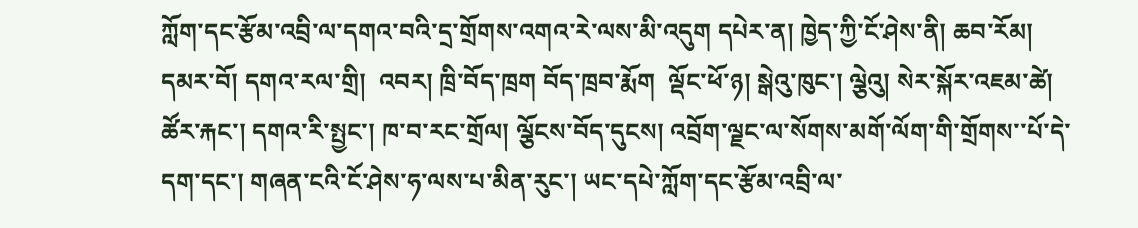ཀློག་དང་རྩོམ་འབྲི་ལ་དགའ་བའི་དྲ་གྲོགས་འགའ་རེ་ལས་མི་འདུག དཔེར་ན། ཁྱེད་ཀྱི་ངོ་ཤེས་ནི། ཆབ་རོམ། དམར་བོ། དགའ་རལ་གྲི།  འབར། ཁྲི་བོད་ཁྲག བོད་ཁྲབ་རྨོག  ལྡོང་ཕོ་ཉ། སྒེའུ་ཁུང་། ལྕེའུ། སེར་སྐོར་འཇམ་ཚེ། ཚོར་རྐང་། དགའ་རི་སྤྱང་། ཁ་བ་རང་གྲོལ། ལྕོངས་བོད་དུངས། འབྲོག་ལྗང་ལ་སོགས་མགོ་ལོག་གི་གྲོགས་་པོ་དེ་དག་དང་། གཞན་ངའི་ངོ་ཤེས་ཧ་ལས་པ་མིན་རུང་། ཡང་དཔེ་ཀློག་དང་རྩོམ་འབྲི་ལ་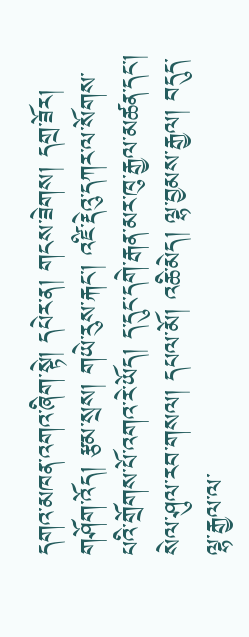དགའ་མཁན་འགའ་ཞིག་སྟེ། དཔེར་ན། གངས་ཟེགས། དགྲ་ཟོར། གཤོག་འོད། རྩམ་སྲས། གཡེ་རུས་རྐང་། འཛི་རྡེའུ་དཀར་ལ་སོགས་པའི་གྲོགས་པོ་འགའ་རེ་ཡོད། ད་དུང་དགེ་རྒན་མར་ཁུ་རྒྱལ་མཚན་དང་། སེལ་ཤུལ་རབ་གསལ། དཔལ་མོ། འཆི་མེད། ལྷ་བྱམས་རྒྱལ། བདུད་ལྷ་རྒྱལ་ལ་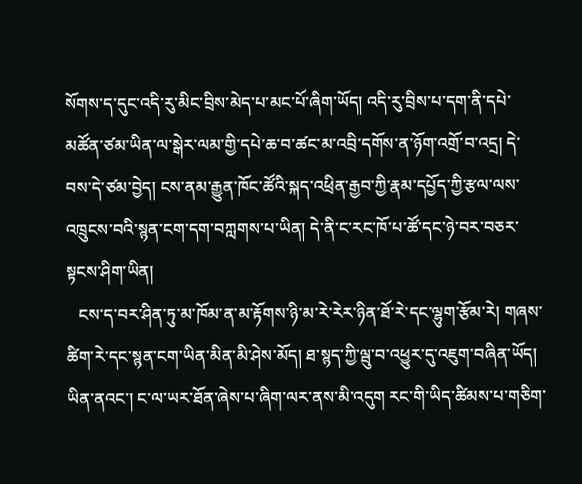སོགས་ད་དུང་འདི་རུ་མིང་བྲིས་མེད་པ་མང་པོ་ཞིག་ཡོད། འདི་རུ་བྲིས་པ་དག་ནི་དཔེ་མཚོན་ཙམ་ཡིན་ལ་སྒེར་ལམ་གྱི་དཔེ་ཆ་བ་ཚང་མ་འབྲི་དགོས་ན་ཉོག་འགྲོ་བ་འདྲ། དེ་བས་དེ་ཙམ་བྱེད། ངས་ནམ་རྒྱུན་ཁོང་ཚོའི་སྐད་འཕྲིན་རྒྱབ་ཀྱི་རྣམ་དཔྱོད་ཀྱི་རྩལ་ལས་འཁྲུངས་བའི་སྙན་ངག་དག་བཀླགས་པ་ཡིན། དེ་ནི་ང་རང་ཁོ་པ་ཚོ་དང་ཉེ་བར་བཅར་སྟངས་ཤིག་ཡིན།
   ངས་ད་བར་ཤིན་ཏུ་མ་ཁོམ་ན་མ་རྟོགས་ཉི་མ་རེ་རེར་ཉིན་ཐོ་རེ་དང་ལྷུག་རྩོམ་རེ། གཞས་ཚིག་རེ་དང་སྙན་ངག་ཡིན་མིན་མི་ཤེས་མོད། ཐ་སྙད་ཀྱི་ལྦུ་བ་འཕྱུར་དུ་འཇུག་བཞིན་ཡོད། ཡིན་ནའང་། ང་ལ་ཡར་ཐོན་ཞེས་པ་ཞིག་ལར་ནས་མི་འདུག རང་གི་ཡིད་ཚིམས་པ་གཅིག་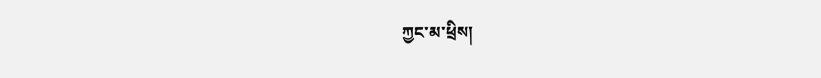ཀྱང་མ་ཕྲིས།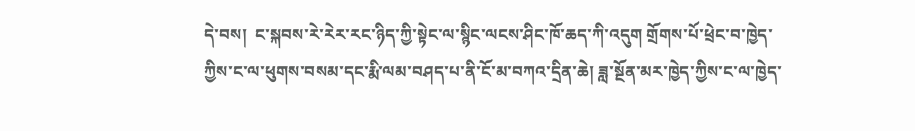དེ་བས།  ང་སྐབས་རེ་རེར་རང་ཉིད་ཀྱི་སྟེང་ལ་སྙིང་ལངས་ཤིང་ཁོ་ཆད་ཀི་འདུག གྲོགས་པོ་ཕྲེང་བ་ཁྱེད་ཀྱིས་ང་ལ་ཕུགས་བསམ་དང་རྨི་ལམ་བཤད་པ་ནི་ངོ་མ་བཀའ་དྲིན་ཆེ། ཟླ་སྔོན་མར་ཁྱེད་ཀྱིས་ང་ལ་ཁྱེད་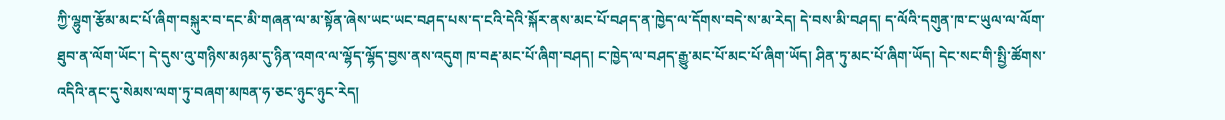ཀྱི་ལྷུག་རྩོམ་མང་པོ་ཞིག་བསྐུར་བ་དང་མི་གཞན་ལ་མ་སྟོན་ཞེས་ཡང་ཡང་བཤད་པས་ད་ངའི་དེའི་སྐོར་ནས་མང་པོ་བཤད་ན་ཁྱེད་ལ་དོགས་བདེ་ས་མ་རེད། དེ་བས་མི་བཤད། ད་ལོའི་དགུན་ཁ་ང་ཡུལ་ལ་ལོག་ཐུབ་ན་ལོག་ཡོང་། དེ་དུས་འུ་གཉིས་མཉམ་དུ་ཉིན་འགའ་ལ་ལྷོད་ལྷོད་བྱས་ནས་འདུག ཁ་བརྡ་མང་པོ་ཞིག་བཤད། ང་ཁྱེད་ལ་བཤད་རྒྱུ་མང་པོ་མང་པོ་ཞིག་ཡོད། ཤིན་ཏུ་མང་པོ་ཞིག་ཡོད། དེང་སང་གི་སྤྱི་ཚོགས་འདིའི་ནང་དུ་སེམས་ལག་ཏུ་བཞག་མཁན་ཧ་ཅང་ཉུང་ཉུང་རེད།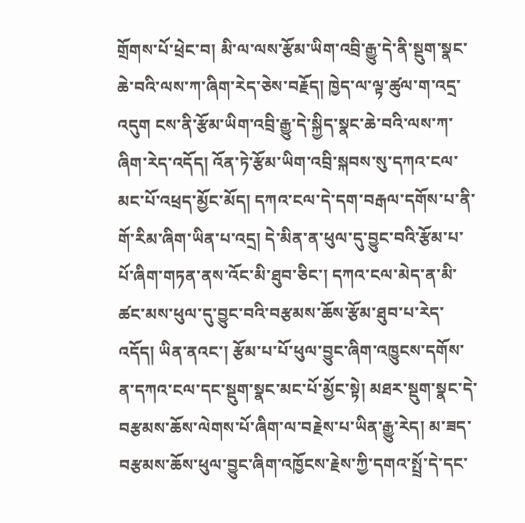གྲོགས་པོ་ཕྲེང་བ། མི་ལ་ལས་རྩོམ་ཡིག་འབྲི་རྒྱུ་དེ་ནི་སྡུག་སྣང་ཆེ་བའི་ལས་ཀ་ཞིག་རེད་ཅེས་བརྗོད། ཁྱེད་ལ་ལྟ་ཚུལ་ག་འདྲ་འདུག ངས་ནི་རྩོམ་ཡིག་འབྲི་རྒྱུ་དེ་སྐྱིད་སྣང་ཆེ་བའི་ལས་ཀ་ཞིག་རེད་འདོད། འོན་ཏེ་རྩོམ་ཡིག་འབྲི་སྐབས་སུ་དཀའ་ངལ་མང་པོ་འཕྲད་མྱོང་མོད། དཀའ་ངལ་དེ་དག་བརྒལ་དགོས་པ་ནི་གོ་རིམ་ཞིག་ཡིན་པ་འདྲ། དེ་མིན་ན་ཕུལ་དུ་བྱུང་བའི་རྩོམ་པ་པོ་ཞིག་གཏན་ནས་འོང་མི་ཐུབ་ཅིང་། དཀའ་ངལ་མེད་ན་མི་ཚང་མས་ཕུལ་དུ་བྱུང་བའི་བརྩམས་ཆོས་རྩོམ་ཐུབ་པ་རེད་འདོད། ཡིན་ནའང་། རྩོམ་པ་པོ་ཕུལ་བྱུང་ཞིག་འཁྱུངས་དགོས་ན་དཀའ་ངལ་དང་སྡུག་སྣང་མང་པོ་མྱོང་སྟེ། མཐར་སྡུག་སྣང་དེ་བརྩམས་ཆོས་ལེགས་པོ་ཞིག་ལ་བརྗེས་པ་ཡིན་རྒྱུ་རེད། མ་ཟད་བརྩམས་ཆོས་ཕུལ་བྱུང་ཞིག་འཁྱོངས་རྗེས་ཀྱི་དགའ་སྤྲོ་དེ་དང་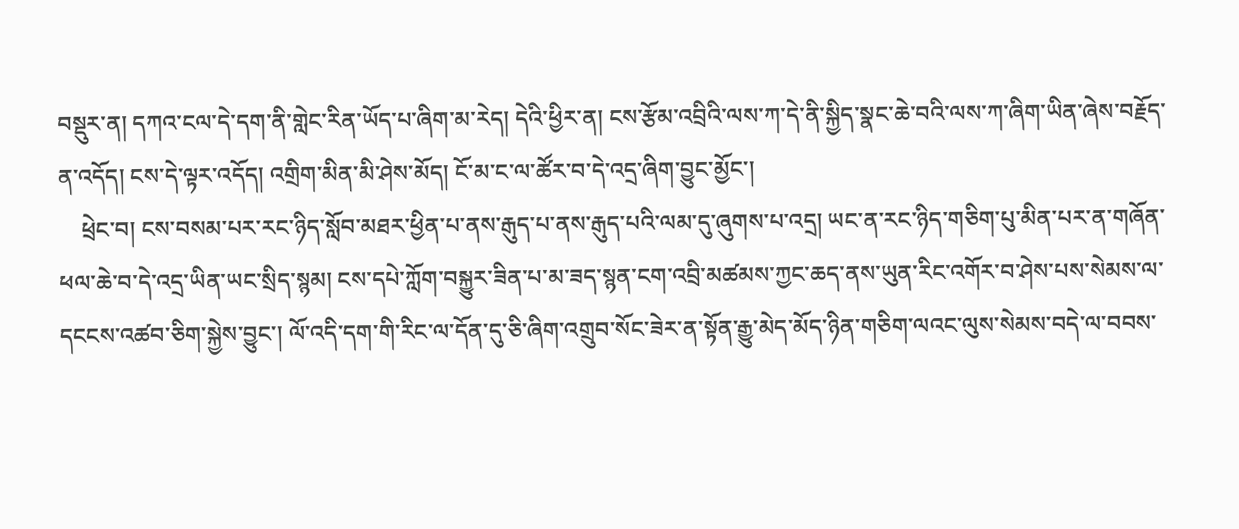བསྡུར་ན། དཀའ་ངལ་དེ་དག་ནི་གླེང་རིན་ཡོད་པ་ཞིག་མ་རེད། དེའི་ཕྱིར་ན། ངས་རྩོམ་འབྲིའི་ལས་ཀ་དེ་ནི་སྐྱིད་སྣང་ཆེ་བའི་ལས་ཀ་ཞིག་ཡིན་ཞེས་བརྗོད་ན་འདོད། ངས་དེ་ལྟར་འདོད། འགྲིག་མིན་མི་ཤེས་མོད། ངོ་མ་ང་ལ་ཚོར་བ་དེ་འདྲ་ཞིག་བྱུང་མྱོང་།
    ཕྲེང་བ། ངས་བསམ་པར་རང་ཉིད་སློབ་མཐར་ཕྱིན་པ་ནས་རྒུད་པ་ནས་རྒུད་པའི་ལམ་དུ་ཞུགས་པ་འདྲ། ཡང་ན་རང་ཉིད་གཅིག་པུ་མིན་པར་ན་གཞོན་ཕལ་ཆེ་བ་དེ་འདྲ་ཡིན་ཡང་སྲིད་སྙམ། ངས་དཔེ་ཀློག་བསྐྱུར་ཟིན་པ་མ་ཟད་སྙན་ངག་འབྲི་མཚམས་ཀྱང་ཆད་ནས་ཡུན་རིང་འགོར་བ་ཤེས་པས་སེམས་ལ་དངངས་འཚབ་ཅིག་སྐྱེས་བྱུང་། ལོ་འདི་དག་གི་རིང་ལ་དོན་དུ་ཅི་ཞིག་འགྲུབ་སོང་ཟེར་ན་སྟོན་རྒྱུ་མེད་མོད་ཉིན་གཅིག་ལའང་ལུས་སེམས་བདེ་ལ་བབས་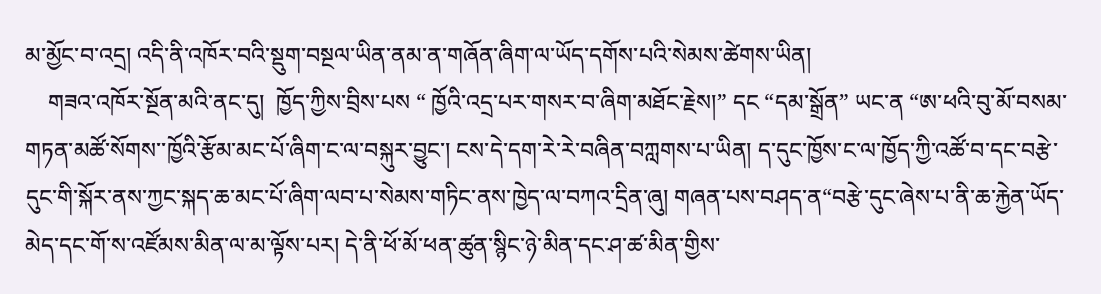མ་མྱོང་བ་འདྲ། འདི་ནི་འཁོར་བའི་སྡུག་བསྔལ་ཡིན་ནམ་ན་གཞོན་ཞིག་ལ་ཡོད་དགོས་པའི་སེམས་ཚེགས་ཡིན།
    གཟའ་འཁོར་སྔོན་མའི་ནང་དུ།  ཁྱོད་ཀྱིས་བྲིས་པས “ ཁྱོའི་འདྲ་པར་གསར་བ་ཞིག་མཐོང་རྗེས།” དང “དམ་སྒྲོན” ཡང་ན “ཨ་ཕའི་བུ་མོ་བསམ་གཏན་མཚོ་སོགས་་ཁྱོའི་རྩོམ་མང་པོ་ཞིག་ང་ལ་བསྐུར་བྱུང་། ངས་དེ་དག་རེ་རེ་བཞིན་བཀླགས་པ་ཡིན། ད་དུང་ཁྱོས་ང་ལ་ཁྱོད་ཀྱི་འཚོ་བ་དང་བརྩེ་དུང་གི་སྐོར་ནས་ཀྱང་སྐད་ཆ་མང་པོ་ཞིག་ལབ་པ་སེམས་གཏིང་ནས་ཁྱེད་ལ་བཀའ་དྲིན་ཞུ། གཞན་པས་བཤད་ན“བརྩེ་དུང་ཞེས་པ་ནི་ཆ་རྐྱེན་ཡོད་མེད་དང་གོ་ས་འཛོམས་མིན་ལ་མ་ལྟོས་པར། དེ་ནི་ཕོ་མོ་ཕན་ཚུན་སྙིང་ཉེ་མིན་དང་ཤ་ཚ་མིན་གྱིས་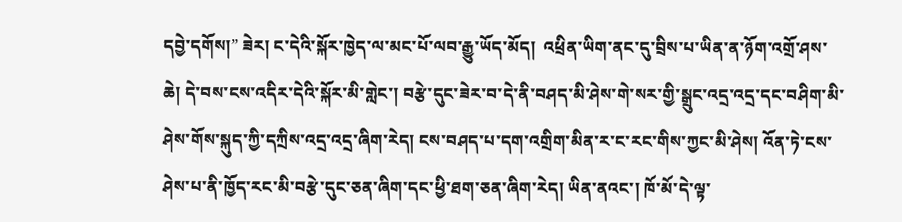དབྱེ་དགོས།” ཟེར། ང་དེའི་སྐོར་ཁྱེད་ལ་མང་པོ་ལབ་རྒྱུ་ཡོད་མོད།  འཕྲིན་ཡིག་ནང་དུ་བྲིས་པ་ཡིན་ན་ཉོག་འགྲོ་ཤས་ཆེ། དེ་བས་ངས་འདིར་དེའི་སྐོར་མི་གླེང་། བརྩེ་དུང་ཟེར་བ་དེ་ནི་བཤད་མི་ཤེས་གེ་སར་གྱི་སྒྲུང་འདྲ་འདྲ་དང་བཤིག་མི་ཤེས་གོས་སྐུད་ཀྱི་དཀྲིས་འདྲ་འདྲ་ཞིག་རེད། ངས་བཤད་པ་དག་འགྲིག་མིན་ར་ང་རང་གིས་ཀྱང་མི་ཤེས། འོན་ཏེ་ངས་ཤེས་པ་ནི་ཁྱོད་རང་མི་བརྩེ་དུང་ཅན་ཞིག་དང་ཕྱི་ཐག་ཅན་ཞིག་རེད། ཡིན་ནའང་། ཁོ་མོ་དེ་ལྟ་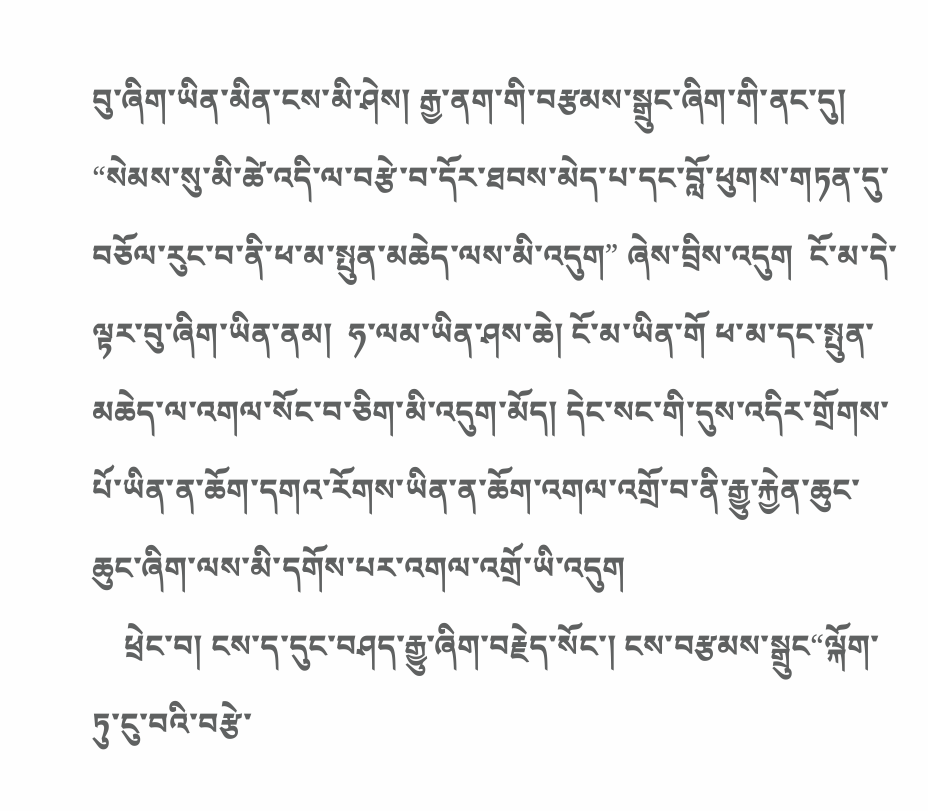བུ་ཞིག་ཡིན་མིན་ངས་མི་ཤེས། རྒྱ་ནག་གི་བརྩམས་སྒྲུང་ཞིག་གི་ནང་དུ། “སེམས་སུ་མི་ཚེ་འདི་ལ་བརྩེ་བ་དོར་ཐབས་མེད་པ་དང་བློ་ཕུགས་གཏན་དུ་བཅོལ་རུང་བ་ནི་ཕ་མ་སྤུན་མཆེད་ལས་མི་འདུག” ཞེས་བྲིས་འདུག  ངོ་མ་དེ་ལྟར་བུ་ཞིག་ཡིན་ནམ།  ཧ་ལམ་ཡིན་ཤས་ཆེ། ངོ་མ་ཡིན་གོ ཕ་མ་དང་སྤུན་མཆེད་ལ་འགལ་སོང་བ་ཅིག་མི་འདུག་མོད། དེང་སང་གི་དུས་འདིར་གྲོགས་པོ་ཡིན་ན་ཆོག་དགའ་རོགས་ཡིན་ན་ཆོག་འགལ་འགྲོ་བ་ནི་རྒྱུ་རྐྱེན་ཆུང་ཆུང་ཞིག་ལས་མི་དགོས་པར་འགལ་འགྲོ་ཡི་འདུག
    ཕྲེང་བ། ངས་ད་དུང་བཤད་རྒྱུ་ཞིག་བརྗེད་སོང་། ངས་བརྩམས་སྒྲུང“ལྐོག་ཏུ་ངུ་བའི་བརྩེ་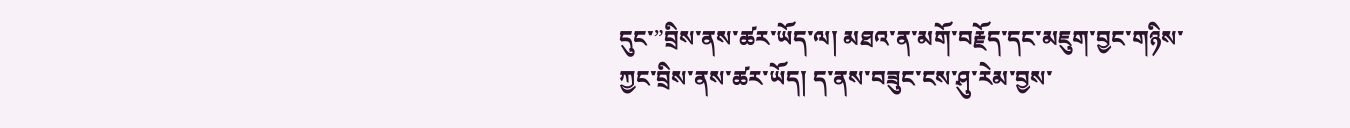དུང་”བྲིས་ནས་ཚར་ཡོད་ལ། མཐའ་ན་མགོ་བརྗོད་དང་མཇུག་བྱང་གཉིས་ཀྱང་བྲིས་ནས་ཚར་ཡོད། ད་ནས་བཟུང་ངས་ཤུ་རེམ་བྱས་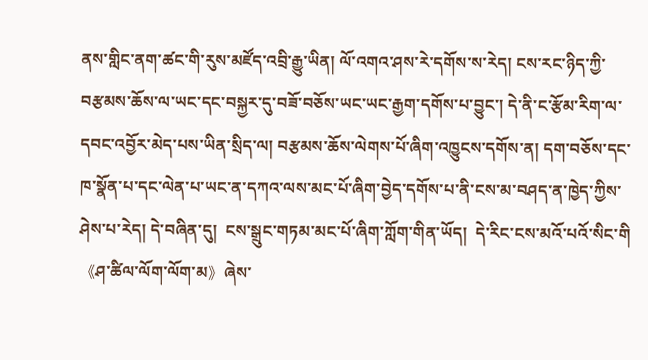ནས་གླིང་ནག་ཚང་གི་རུས་མཛོད་འབྲི་རྒྱུ་ཡིན། ལོ་འགའ་ཤས་རེ་དགོས་ས་རེད། ངས་རང་ཉིད་ཀྱི་བརྩམས་ཆོས་ལ་ཡང་དང་བསྐྱར་དུ་བཟོ་བཅོས་ཡང་ཡང་རྒྱག་དགོས་པ་བྱུང་། དེ་ནི་ང་རྩོམ་རིག་ལ་དབང་འབྱོར་མེད་པས་ཡིན་སྲིད་ལ། བརྩམས་ཆོས་ལེགས་པོ་ཞིག་འཁྱུངས་དགོས་ན། དག་བཅོས་དང་ཁ་སྣོན་པ་དང་ལེན་པ་ཡང་ན་དཀའ་ལས་མང་པོ་ཞིག་བྱེད་དགོས་པ་ནི་ངས་མ་བཤད་ན་ཁྱེད་ཀྱིས་ཤེས་པ་རེད། དེ་བཞིན་དུ།  ངས་སྒྲུང་གཏམ་མང་པོ་ཞིག་ཀློག་གིན་ཡོད།  དེ་རིང་ངས་མའོ་པའོ་སིང་གི《ཤ་ཚིལ་ལོག་ལོག་མ》ཞེས་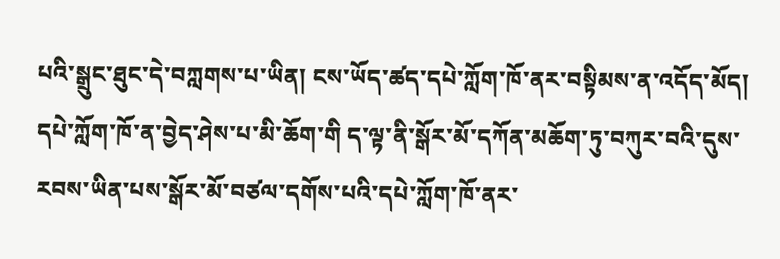པའི་སྒྲུང་ཐུང་དེ་བཀླགས་པ་ཡིན། ངས་ཡོད་ཚད་དཔེ་ཀློག་ཁོ་ནར་བསྟིམས་ན་འདོད་མོད། དཔེ་ཀློག་ཁོ་ན་བྱེད་ཤེས་པ་མི་ཆོག་གི ད་ལྟ་ནི་སྒོར་མོ་དཀོན་མཆོག་ཏུ་བཀུར་བའི་དུས་རབས་ཡིན་པས་སྒོར་མོ་བཙལ་དགོས་པའི་དཔེ་ཀློག་ཁོ་ནར་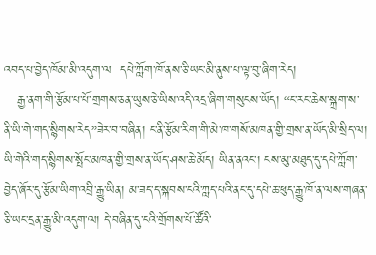འབད་པ་བྱེད་ཁོམ་མི་འདུག་ལ  དཔེ་ཀློག་ཁོ་ནས་ཅི་ཡང་མི་ནུས་པ་ལྟ་བུ་ཞིག་རེད།
   རྒྱ་ནག་གི་རྩོམ་པ་པོ་གྲགས་ཅན་ཡུས་ཅེ་ཡིས་འདི་འདྲ་ཞིག་གསུངས་ཡོད། “ང་རང་ཆེས་སྐྲག་ས་ནི་ཡི་གེ་གད་སྙིགས་རེད”ཟེར་བ་བཞིན། ང་ནི་རྩོམ་རིག་གི་མེ་ཁ་གསོ་མཁན་གྱི་གྲས་ན་ཡོད་མི་སྲིད་ལ། ཡི་གེའི་གད་སྙིགས་སྤོང་མཁན་གྱི་གྲས་ན་ཡོད་ཤས་ཆེ་མོད། ཡིན་ནའང་། ངས་མུ་མཐུད་དུ་དཔེ་ཀློག་བྱེད་ཞོར་དུ་རྩོམ་ཡིག་འབྲི་རྒྱུ་ཡིན། མ་ཟད་ད་སྐབས་ངའི་ཀླད་པའི་ནང་དུ་དཔེ་ཆ་ཕུད་རྒྱུ་ཁོ་ན་ལས་གཞན་ཅི་ཡང་དྲན་རྒྱུ་མི་འདུག་ལ། དེ་བཞིན་དུ་ངའི་གྲོགས་པོ་ཚོའི་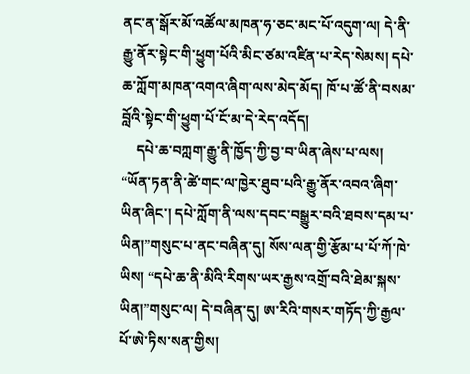ནང་ན་སྒོར་མོ་འཚོལ་མཁན་ཧ་ཅང་མང་པོ་འདུག་ལ། དེ་ནི་རྒྱུ་ནོར་སྟེང་གི་ཕྱུག་པོའི་མིང་ཙམ་འཛིན་པ་རེད་སེམས། དཔེ་ཆ་ཀློག་མཁན་འགའ་ཞིག་ལས་མེད་མོད། ཁོ་པ་ཚོ་ནི་བསམ་བློའི་སྟེང་གི་ཕྱུག་པོ་ངོ་མ་དེ་རེད་འདོད།
    དཔེ་ཆ་བཀླག་རྒྱུ་ནི་ཁྱོད་ཀྱི་བྱ་བ་ཡིན་ཞེས་པ་ལས། “ཡོན་ཏན་ནི་ཚེ་གང་ལ་ཁྱེར་ཐུབ་པའི་རྒྱུ་ནོར་འབའ་ཞིག་ཡིན་ཞིང་། དཔེ་ཀློག་ནི་ལས་དབང་བསྒྱུར་བའི་ཐབས་དམ་པ་ཡིན།”གསུང་པ་ནང་བཞིན་དུ། སོས་ལན་གྱི་རྩོམ་པ་པོ་ཀོ་ཁེ་ཡིས། “དཔེ་ཆ་ནི་མིའི་རིགས་ཡར་རྒྱས་འགྲོ་བའི་ཐེམ་སྐས་ཡིན།”གསུང་ལ། དེ་བཞིན་དུ། ཨ་རིའི་གསར་གཏོད་ཀྱི་རྒྱལ་པོ་ཨེ་ཏིས་སན་གྱིས།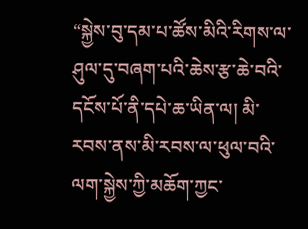“སྐྱེས་བུ་དམ་པ་ཚོས་མིའི་རིགས་ལ་ཤུལ་དུ་བཞག་པའི་ཆེས་རྩ་ཆེ་བའི་དངོས་པོ་ནི་དཔེ་ཆ་ཡིན་ལ། མི་རབས་ནས་མི་རབས་ལ་ཕུལ་བའི་ལག་སྐྱེས་ཀྱི་མཆོག་ཀྱང་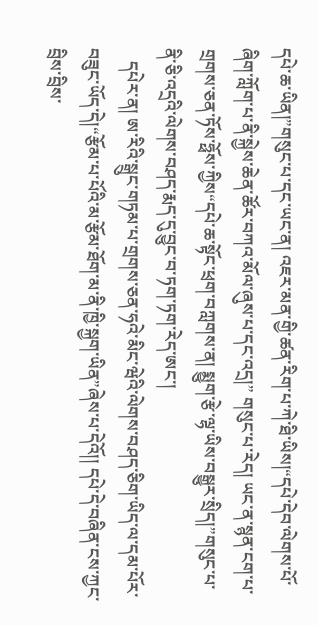དཔེ་ཆ་ཡིན།”གསུང་པ་དང་ཡང་ན། འཇར་མན་གྱི་ཚན་རིག་པ་ཀེ་ཐི་ཡིས།“དཔེ་དེབ་ལེགས་པོ་ཞིག་ཀློག་པ་ནི་སྐྱེས་ཆེན་ཚོར་བཀའ་མོལ་ཞུས་པ་དང་འདྲ།” གསུང་པ་རེད། ཡང་ན་སྙན་ངག་པ་གྲགས་ཅན་ཏོས་ཧྥོས་ཀྱིས“དཔེ་ཆ་སྟོང་ཕྲག་བཀླགས་ན། སྨྱུག་རྩེ་ལྷ་ཡིས་བསྒྱུར་སྲིད།”གསུང་པ་ནི་ཅི་འདྲའི་ལེགས་བཤད་རྨད་དུ་བྱུང་བ་ཏག་ཏག་རེད་ཨང་།
   དཔེར་ན། ཨ་རིའི་སྒྲུང་གཏམ་པ་གྲགས་ཅན་ཧའེ་མིང་ཝེའི་ལེགས་བཤད་ཅིག་ཡིད་ལ་དམ་པོར་བཟུང་ཡོད་དེ།“རྩོམ་པ་པོའི་མ་རྩོམ་ཐོག་མ་ནི་ཁྱི་སྐྱག་ཡིན”ཞེས་པ་དེའོ།། དཔེ་དེ་བཞིན་ངས་ཀྱང་བྲིས་བྲིས་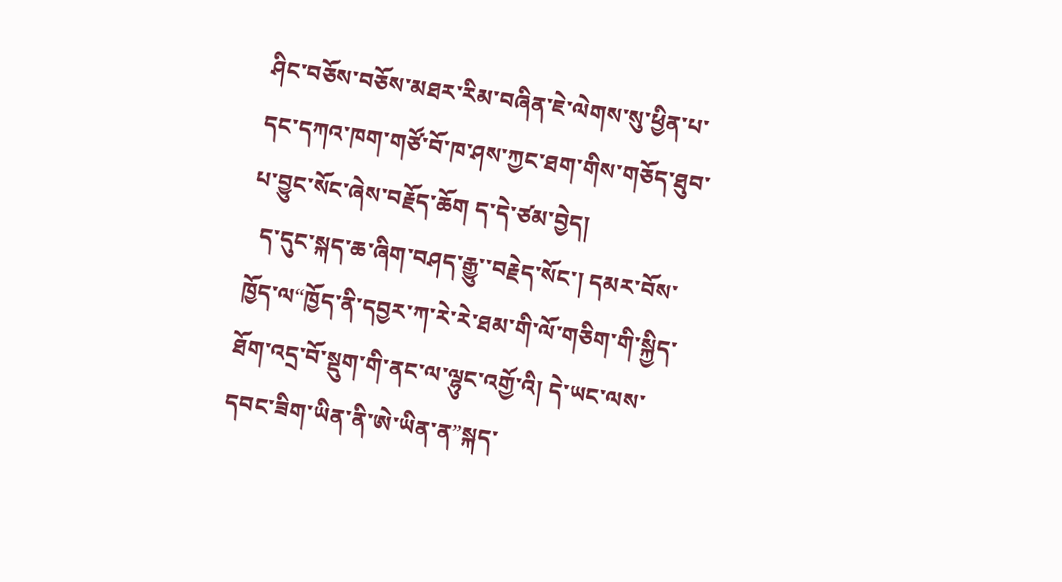ཤིང་བཅོས་བཅོས་མཐར་རིམ་བཞིན་ཇེ་ལེགས་སུ་ཕྱིན་པ་དང་དཀའ་ཁག་གཙོ་བོ་ཁ་ཤས་ཀྱང་ཐག་གིས་གཅོད་ཐུབ་པ་བྱུང་སོང་ཞེས་བརྗོད་ཆོག ད་དེ་ཙམ་བྱེད།
  ད་དུང་སྐད་ཆ་ཞིག་བཤད་རྒྱུ་་བརྗེད་སོང་། དམར་བོས་ཁྱོད་ལ“ཁྱོད་ནི་དབྱར་ཀ་རེ་རེ་ཐམ་གི་ལོ་གཅིག་གི་སྐྱིད་ཐོག་འདྲ་བོ་སྡུག་གི་ནང་ལ་ལྷུང་འགྱོ་འི། དེ་ཡང་ལས་དབང་ཟིག་ཡིན་ནི་ཨེ་ཡིན་ན”སྐད་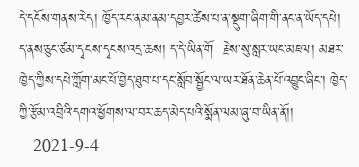དེ་དངོས་གནས་རེད། ཁྱོད་རང་ནམ་ནམ་དབྱར་ཚེས་པ་ན་སྡུག་ཞིག་གི་ནང་ན་ཡོད་དཔེ། ད་ནས་ཅུང་ཙམ་དྭངས་དྭངས་འདྲ་ཆས། ད་དེ་ཡིན་གོ  རྗེས་སུ་སླར་ཡང་མཇལ། མཐར་ཁྱེད་ཀྱིས་དཔེ་ཀློག་མང་པོ་བྱེད་ཐུབ་པ་དང་སློབ་སྦྱོང་ལ་ཡར་ཐོན་ཆེན་པོ་འབྱུང་ཞིང་། ཁྱེད་ཀྱི་རྩོམ་འབྲིའི་དགའ་ཕྱོགས་ལ་བར་ཆད་མེད་པའི་སྨོན་ལམ་ཞུ་བ་ཡིན་ནོ།།
   2021-9-4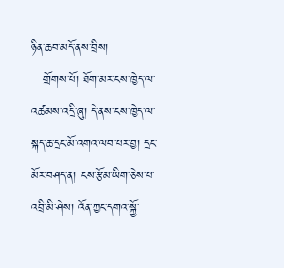ཉིན་ཆབ་མདོ་ནས་བྲིས།
   གྲོགས་པོ། ཐོག་མར་ངས་ཁྱེད་ལ་འཚམས་འདྲི་ཞུ། དེ་ནས་ངས་ཁྱེད་ལ་སྐད་ཆ་དྲང་མོ་འགའ་ལབ་པར་བྱ། དྲང་མོར་བཤད་ན། ངས་རྩོམ་ཡིག་ཅེས་པ་འབྲི་མི་ཤེས། འོན་ཀྱང་དགའ་སྐྱོ་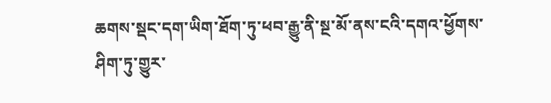ཆགས་སྡང་དག་ཡིག་ཐོག་ཏུ་ཕབ་རྒྱུ་ནི་སྔ་མོ་ནས་ངའི་དགའ་ཕྱོགས་ཤིག་ཏུ་གྱུར་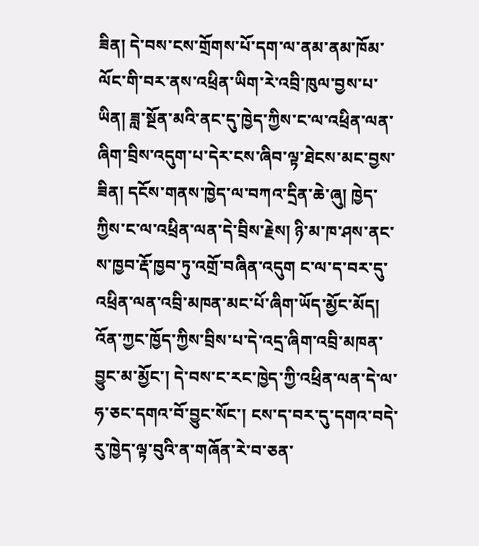ཟིན། དེ་བས་ངས་གྲོགས་པོ་དག་ལ་ནམ་ནམ་ཁོམ་ལོང་གི་བར་ནས་འཕྲིན་ཡིག་རེ་འབྲི་ཁུལ་བྱས་པ་ཡིན། ཟླ་སྔོན་མའི་ནང་དུ་ཁྱེད་ཀྱིས་ང་ལ་འཕྲིན་ལན་ཞིག་བྲིས་འདུག་པ་དེར་ངས་ཞིབ་ལྟ་ཐེངས་མང་བྱས་ཟིན། དངོས་གནས་ཁྱེད་ལ་བཀའ་དྲིན་ཆེ་ཞུ། ཁྱེད་ཀྱིས་ང་ལ་འཕྲིན་ལན་དེ་བྲིས་རྗེས། ཉི་མ་ཁ་ཤས་ནང་ས་ཁྱབ་རྡོ་ཁྱབ་ཏུ་འགྲོ་བཞིན་འདུག ང་ལ་ད་བར་དུ་འཕྲིན་ལན་འབྲི་མཁན་མང་པོ་ཞིག་ཡོད་མྱོང་མོད། འོན་ཀྱང་ཁྱོད་ཀྱིས་བྲིས་པ་དེ་འདྲ་ཞིག་འབྲི་མཁན་བྱུང་མ་མྱོང་། དེ་བས་ང་རང་ཁྱེད་ཀྱི་འཕྲིན་ལན་དེ་ལ་ཧ་ཅང་དགའ་བོ་བྱུང་སོང་། ངས་ད་བར་དུ་དགའ་བདེ་རུ་ཁྱེད་ལྟ་བུའི་ན་གཞོན་རེ་བ་ཅན་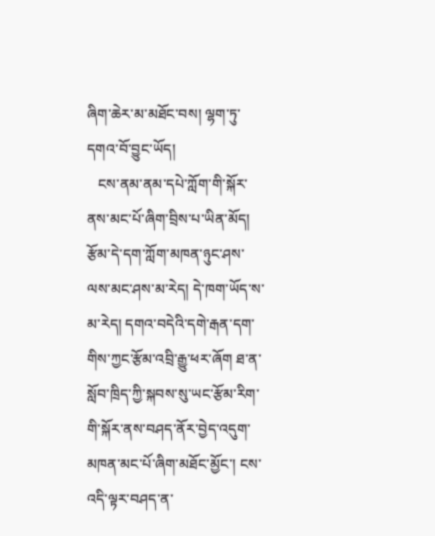ཞིག་ཆེར་མ་མཐོང་བས། ལྷག་ཏུ་དགའ་བོ་བྱུང་ཡོད།
   ངས་ནམ་ནམ་དཔེ་ཀློག་གི་སྐོར་ནས་མང་པོ་ཞིག་བྲིས་པ་ཡིན་མོད། རྩོམ་དེ་དག་ཀློག་མཁན་ཉུང་ཤས་ལས་མང་ཤས་མ་རེད། དེ་ཁག་ཡོད་ས་མ་རེད། དགའ་བདེའི་དགེ་རྒན་དག་གིས་ཀྱང་རྩོམ་འབྲི་རྒྱུ་ཕར་ཞོག ཐ་ན་སློབ་ཁྲིད་ཀྱི་སྐབས་སུ་ཡང་རྩོམ་རིག་གི་སྐོར་ནས་བཤད་ནོར་བྱེད་འདུག་མཁན་མང་པོ་ཞིག་མཐོང་མྱོང་། ངས་འདི་ལྟར་བཤད་ན་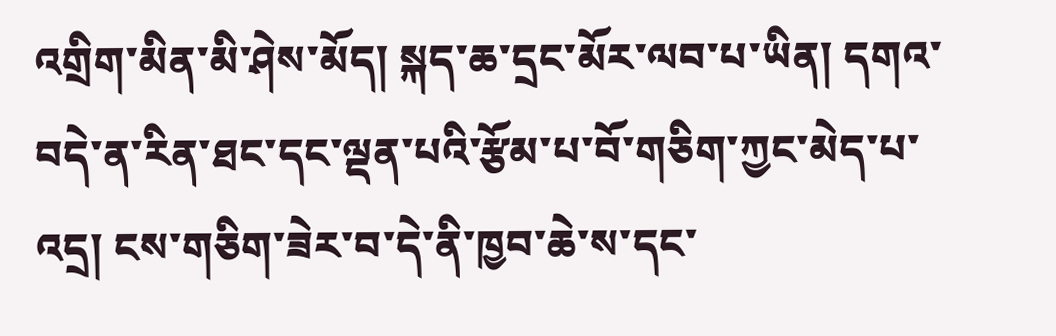འགྲིག་མིན་མི་ཤེས་མོད། སྐད་ཆ་དྲང་མོར་ལབ་པ་ཡིན། དགའ་བདེ་ན་རིན་ཐང་དང་ལྡན་པའི་རྩོམ་པ་བོ་གཅིག་ཀྱང་མེད་པ་འདྲ། ངས་གཅིག་ཟེར་བ་དེ་ནི་ཁྱབ་ཆེ་ས་དང་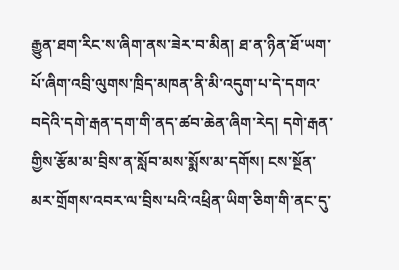རྒྱུན་ཐག་རིང་ས་ཞིག་ནས་ཟེར་བ་མིན། ཐ་ན་ཉིན་ཐོ་ཡག་པོ་ཞིག་འབྲི་ལུགས་ཁྲིད་མཁན་ནི་མི་འདུག་པ་དེ་དགའ་བདེའི་དགེ་རྒན་དག་གི་ནད་ཚབ་ཆེན་ཞིག་རེད། དགེ་རྒན་གྱིས་རྩོམ་མ་བྲིས་ན་སློབ་མས་སྨོས་མ་དགོས། ངས་སྔོན་མར་གྲོགས་འབར་ལ་བྲིས་པའི་འཕྲིན་ཡིག་ཅིག་གི་ནང་དུ་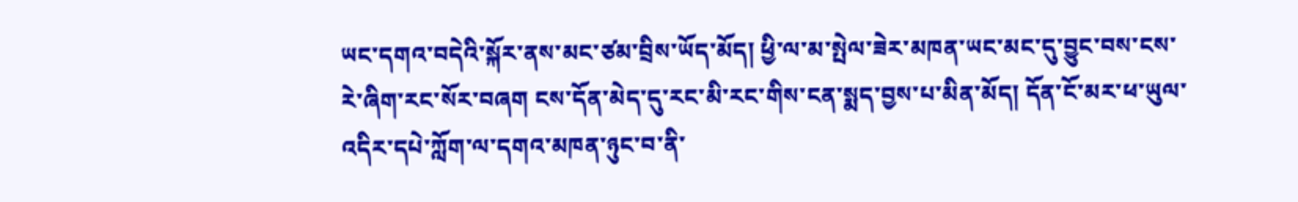ཡང་དགའ་བདེའི་སྐོར་ནས་མང་ཙམ་བྲིས་ཡོད་མོད། ཕྱི་ལ་མ་སྤེལ་ཟེར་མཁན་ཡང་མང་དུ་བྱུང་བས་ངས་རེ་ཞིག་རང་སོར་བཞག ངས་དོན་མེད་དུ་རང་མི་རང་གིས་ངན་སྨད་བྱས་པ་མིན་མོད། དོན་ངོ་མར་ཕ་ཡུལ་འདིར་དཔེ་ཀློག་ལ་དགའ་མཁན་ཉུང་བ་ནི་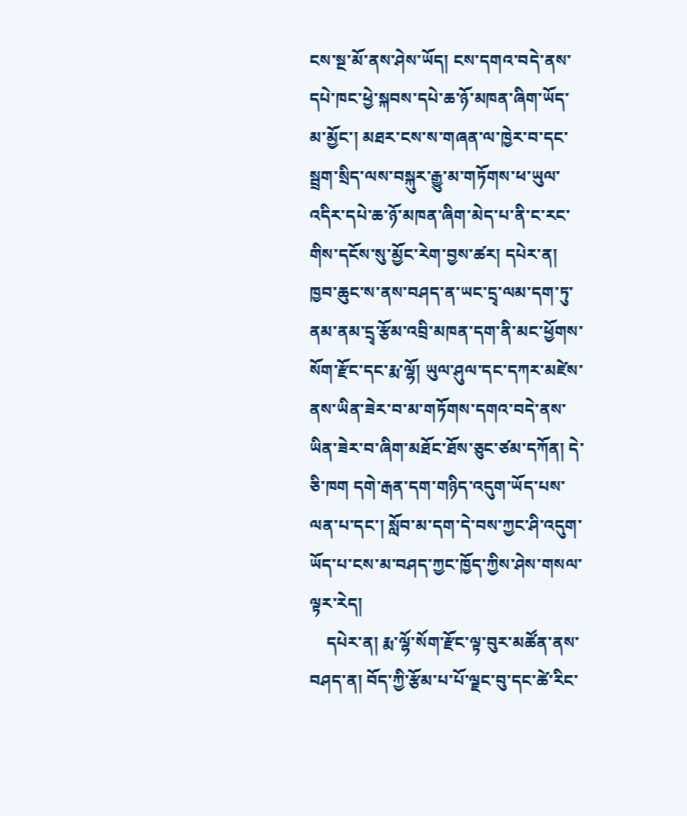ངས་སྔ་མོ་ནས་ཤེས་ཡོད། ངས་དགའ་བདེ་ནས་དཔེ་ཁང་ཕྱེ་སྐབས་དཔེ་ཆ་ཉོ་མཁན་ཞིག་ཡོད་མ་མྱོང་། མཐར་ངས་ས་གཞན་ལ་ཁྱེར་བ་དང་སྦྲག་སྲིད་ལས་བསྐུར་རྒྱུ་མ་གཏོགས་ཕ་ཡུལ་འདིར་དཔེ་ཆ་ཉོ་མཁན་ཞིག་མེད་པ་ནི་ང་རང་གིས་དངོས་སུ་མྱོང་རེག་བྱས་ཚར། དཔེར་ན། ཁྱབ་ཆུང་ས་ནས་བཤད་ན་ཡང་དྲྭ་ལམ་དག་ཏུ་ནམ་ནམ་དྲྭ་རྩོམ་འབྲི་མཁན་དག་ནི་མང་ཕྱོགས་སོག་རྫོང་དང་རྨ་ལྷོ། ཡུལ་ཤུལ་དང་དཀར་མཛེས་ནས་ཡིན་ཟེར་བ་མ་གཏོགས་དགའ་བདེ་ནས་ཡིན་ཟེར་བ་ཞིག་མཐོང་ཐོས་ཅུང་ཙམ་དཀོན། དེ་ཅི་ཁག དགེ་རྒན་དག་གཉིད་འདུག་ཡོད་པས་ལན་པ་དང་། སློབ་མ་དག་དེ་བས་ཀྱང་ཤི་འདུག་ཡོད་པ་ངས་མ་བཤད་ཀྱང་ཁྱོད་ཀྱིས་ཤེས་གསལ་ལྟར་རེད།
    དཔེར་ན། རྨ་ལྷོ་སོག་རྫོང་ལྟ་བུར་མཚོན་ནས་བཤད་ན། བོད་ཀྱི་རྩོམ་པ་པོ་ལྗང་བུ་དང་ཚེ་རིང་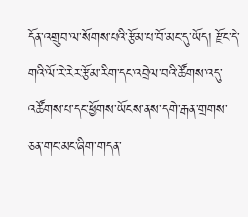དོན་འགྲུབ་ལ་སོགས་པའི་རྩོམ་པ་བོ་མང་དུ་ཡོད། རྫོང་དེ་གའི་ལོ་རེ་རེར་རྩོམ་རིག་དང་འབྲེལ་བའི་ཚོགས་འདུ་འཚོགས་པ་དང་ཕྱོགས་ཡོངས་ནས་དགེ་རྒན་གྲགས་ཅན་གང་མང་ཞིག་གདན་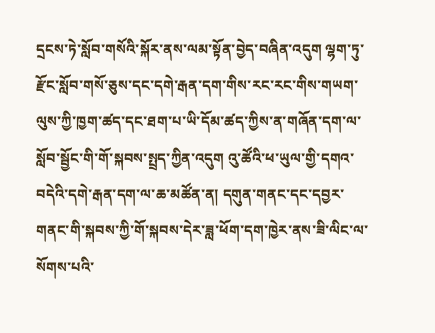དྲངས་ཏེ་སློབ་གསོའི་སྐོར་ནས་ལམ་སྟོན་བྱེད་བཞིན་འདུག ལྷག་ཏུ་རྫོང་སློབ་གསོ་ཅུས་དང་དགེ་རྒན་དག་གིས་རང་རང་གིས་གཡག་ལུས་ཀྱི་ཁྱག་ཚད་དང་ཐག་པ་ཡི་དོམ་ཚད་ཀྱིས་ན་གཞོན་དག་ལ་སློབ་སྦྱོང་གི་གོ་སྐབས་སྤྲད་ཀྱིན་འདུག འུ་ཚོའི་ཕ་ཡུལ་གྱི་དགའ་བདེའི་དགེ་རྒན་དག་ལ་ཆ་མཚོན་ན། དགུན་གནང་དང་དབྱར་གནང་གི་སྐབས་ཀྱི་གོ་སྐབས་དེར་ཟླ་ཕོག་དག་ཁྱེར་ནས་ཟི་ལིང་ལ་སོགས་པའི་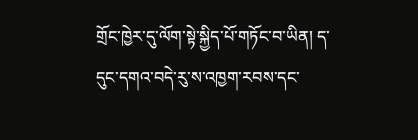གྲོང་ཁྱེར་དུ་ལོག་སྟེ་སྐྱིད་པོ་གཏོང་བ་ཡིན། ད་དུང་དགའ་བདེ་རུ་ས་འཁྱག་རབས་དང་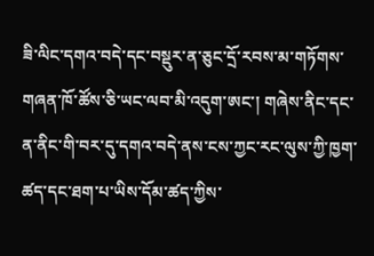ཟི་ལིང་དགའ་བདེ་དང་བསྡུར་ན་ཅུང་དྲོ་རབས་མ་གཏོགས་གཞན་ཁོ་ཚོས་ཅི་ཡང་ལབ་མི་འདུག་ཨང་། གཞེས་ནིང་དང་ན་ནིང་གི་བར་དུ་དགའ་བདེ་ནས་ངས་ཀྱང་རང་ལུས་ཀྱི་ཁྱག་ཚད་དང་ཐག་པ་ཡིས་དོམ་ཚད་ཀྱིས་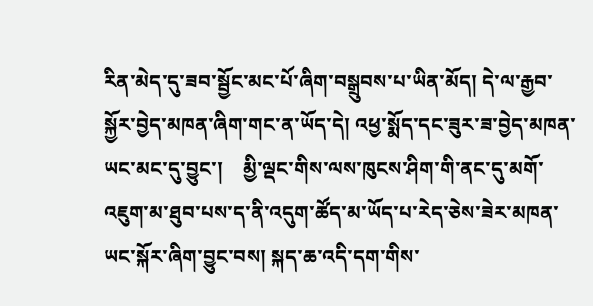རིན་མེད་དུ་ཟབ་སྦྱོང་མང་པོ་ཞིག་བསྒྲུབས་པ་ཡིན་མོད། དེ་ལ་རྒྱབ་སྐྱོར་བྱེད་མཁན་ཞིག་གང་ན་ཡོད་དེ། འཕྱ་སྨོད་དང་ཟུར་ཟ་བྱེད་མཁན་ཡང་མང་དུ་བྱུང་།    མྱི་ལྡང་གིས་ལས་ཁུངས་ཤིག་གི་ནང་དུ་མགོ་འཇུག་མ་ཐུབ་པས་ད་ནི་འདུག་ཚོད་མ་ཡོད་པ་རེད་ཅེས་ཟེར་མཁན་ཡང་སྐོར་ཞིག་བྱུང་བས། སྐད་ཆ་འདི་དག་གིས་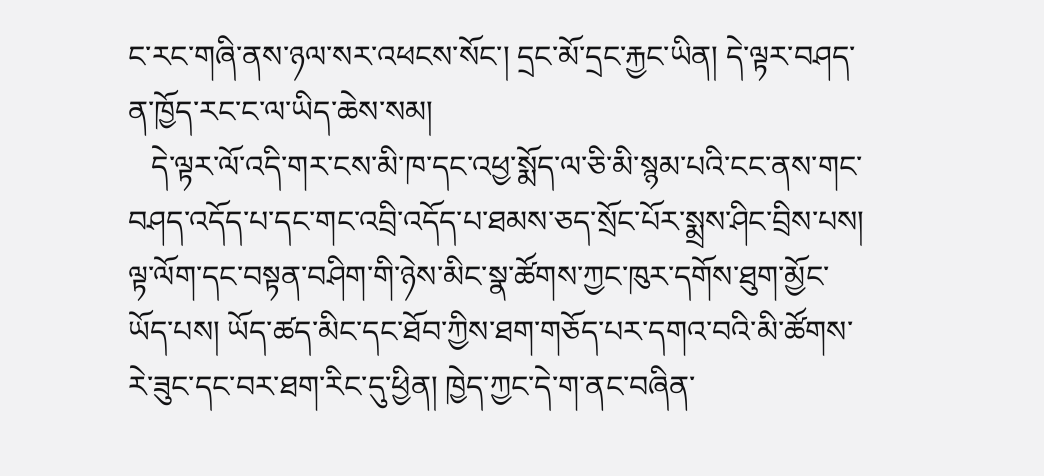ང་རང་གཞི་ནས་ཉལ་སར་འཕངས་སོང་། དྲང་མོ་དྲང་རྐྱང་ཡིན། དེ་ལྟར་བཤད་ན་ཁྱོད་རང་ང་ལ་ཡིད་ཆེས་སམ།
   དེ་ལྟར་ལོ་འདི་གར་ངས་མི་ཁ་དང་འཕྱ་སྨོད་ལ་ཅི་མི་སྙམ་པའི་ངང་ནས་གང་བཤད་འདོད་པ་དང་གང་འབྲི་འདོད་པ་ཐམས་ཅད་སྲོང་པོར་སྨྲས་ཤིང་བྲིས་པས། ལྟ་ལོག་དང་བསྟན་བཤིག་གི་ཉེས་མིང་སྣ་ཚོགས་ཀྱང་ཁུར་དགོས་ཐུག་མྱོང་ཡོད་པས། ཡོད་ཚད་མིང་དང་ཐོབ་ཀྱིས་ཐག་གཅོད་པར་དགའ་བའི་མི་ཚོགས་རེ་ཟུང་དང་བར་ཐག་རིང་དུ་ཕྱིན། ཁྱེད་ཀྱང་དེ་ག་ནང་བཞིན་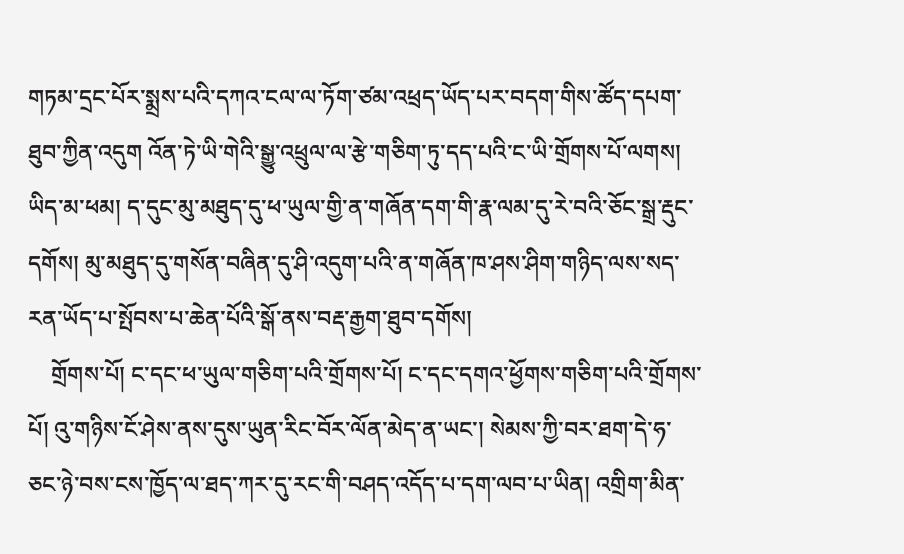གཏམ་དྲང་པོར་སྨྲས་པའི་དཀའ་ངལ་ལ་ཏོག་ཙམ་འཕྲད་ཡོད་པར་བདག་གིས་ཚོད་དཔག་ཐུབ་ཀྱིན་འདུག འོན་ཏེ་ཡི་གེའི་སྒྱུ་འཕྲུལ་ལ་རྩེ་གཅིག་ཏུ་དད་པའི་ང་ཡི་གྲོགས་པོ་ལགས། ཡིད་མ་ཕམ། ད་དུང་མུ་མཐུད་དུ་ཕ་ཡུལ་གྱི་ན་གཞོན་དག་གི་རྣ་ལམ་དུ་རེ་བའི་ཅོང་སྒྲ་རྡུང་དགོས། མུ་མཐུད་དུ་གསོན་བཞིན་དུ་ཤི་འདུག་པའི་ན་གཞོན་ཁ་ཤས་ཤིག་གཉིད་ལས་སད་རན་ཡོད་པ་སྤོབས་པ་ཆེན་པོའི་སྒོ་ནས་བརྡ་རྒྱག་ཐུབ་དགོས།
    གྲོགས་པོ། ང་དང་ཕ་ཡུལ་གཅིག་པའི་གྲོགས་པོ། ང་དང་དགའ་ཕྱོགས་གཅིག་པའི་གྲོགས་པོ། འུ་གཉིས་ངོ་ཤེས་ནས་དུས་ཡུན་རིང་བོར་ལོན་མེད་ན་ཡང་། སེམས་ཀྱི་བར་ཐག་དེ་ཧ་ཅང་ཉེ་བས་ངས་ཁྱོད་ལ་ཐད་ཀར་དུ་རང་གི་བཤད་འདོད་པ་དག་ལབ་པ་ཡིན། འགྲིག་མིན་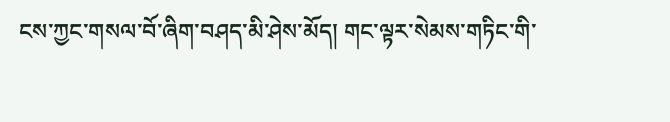ངས་ཀྱང་གསལ་བོ་ཞིག་བཤད་མི་ཤེས་མོད། གང་ལྟར་སེམས་གཏིང་གི་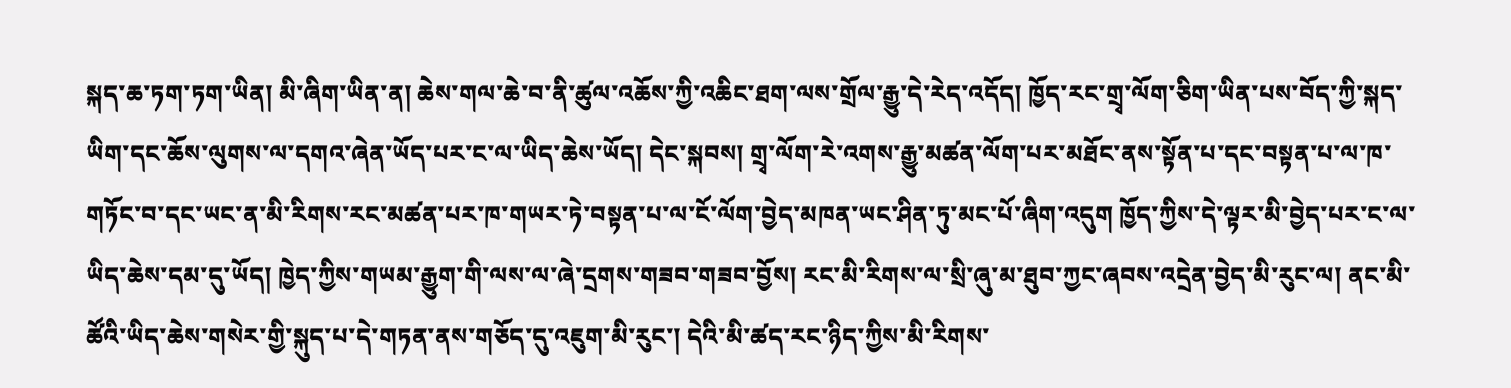སྐད་ཆ་ཏག་ཏག་ཡིན། མི་ཞིག་ཡིན་ན། ཆེས་གལ་ཆེ་བ་ནི་ཚུལ་འཆོས་ཀྱི་འཆིང་ཐག་ལས་གྲོལ་རྒྱུ་དེ་རེད་འདོད། ཁྱོད་རང་གྲྭ་ལོག་ཅིག་ཡིན་པས་བོད་ཀྱི་སྐད་ཡིག་དང་ཆོས་ལུགས་ལ་དགའ་ཞེན་ཡོད་པར་ང་ལ་ཡིད་ཆེས་ཡོད། དེང་སྐབས། གྲྭ་ལོག་རེ་འགས་རྒྱུ་མཚན་ལོག་པར་མཐོང་ནས་སྟོན་པ་དང་བསྟན་པ་ལ་ཁ་གཏོང་བ་དང་ཡང་ན་མི་རིགས་རང་མཚན་པར་ཁ་གཡར་ཏེ་བསྟན་པ་ལ་ངོ་ལོག་བྱེད་མཁན་ཡང་ཤིན་ཏུ་མང་པོ་ཞིག་འདུག ཁྱོད་ཀྱིས་དེ་ལྟར་མི་བྱེད་པར་ང་ལ་ཡིད་ཆེས་དམ་དུ་ཡོད། ཁྱེད་ཀྱིས་གཡམ་རྒྱུག་གི་ལས་ལ་ཞེ་དྲགས་གཟབ་གཟབ་བྱོས། རང་མི་རིགས་ལ་སྲི་ཞུ་མ་ཐུབ་ཀྱང་ཞབས་འདྲེན་བྱེད་མི་རུང་ལ། ནང་མི་ཚོའི་ཡིད་ཆེས་གསེར་གྱི་སྐུད་པ་དེ་གཏན་ནས་གཅོད་དུ་འཇུག་མི་རུང་། དེའི་མི་ཚད་རང་ཉིད་ཀྱིས་མི་རིགས་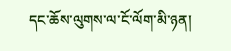དང་ཆོས་ལུགས་ལ་ངོ་ལོག་མི་ཉན།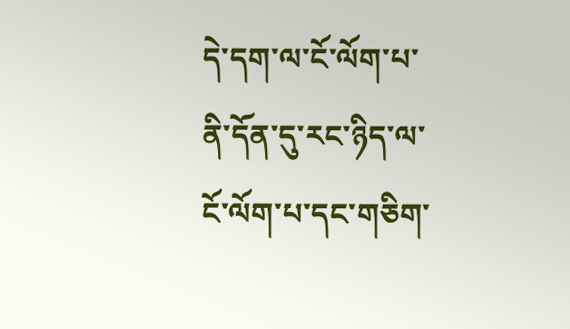དེ་དག་ལ་ངོ་ལོག་པ་ནི་དོན་དུ་རང་ཉིད་ལ་ངོ་ལོག་པ་དང་གཅིག་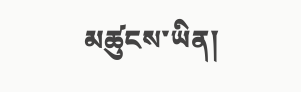མཚུངས་ཡིན།